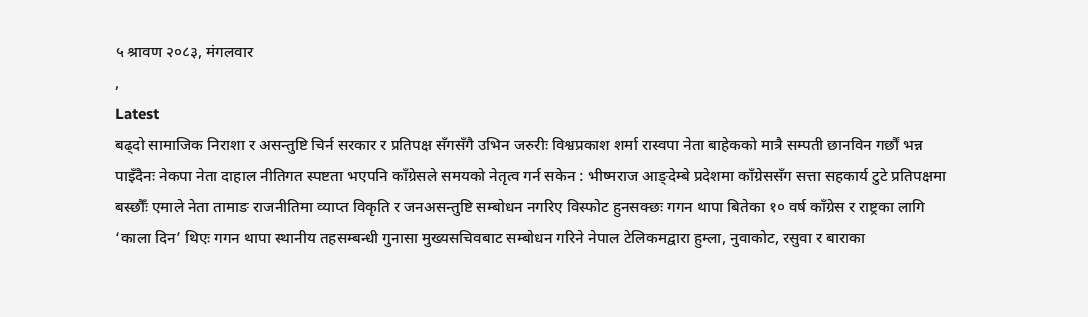५ श्रावण २०८३, मंगलवार
,
Latest
बढ्दो सामाजिक निराशा र असन्तुष्टि चिर्न सरकार र प्रतिपक्ष सँगसँगै उभिन जरुरीः विश्वप्रकाश शर्मा रास्वपा नेता बाहेकको मात्रै सम्पती छानविन गर्छौं भन्न पाइँदैनः नेकपा नेता दाहाल नीतिगत स्पष्टता भएपनि काँग्रेसले समयको नेतृत्व गर्न सकेन : भीष्मराज आङ्देम्बे प्रदेशमा काँग्रेससँग सत्ता सहकार्य टुटे प्रतिपक्षमा बस्छौँः एमाले नेता तामाङ राजनीतिमा व्याप्त विकृति र जनअसन्तुष्टि सम्बोधन नगरिए विस्फोट हुनसक्छः गगन थापा बितेका १० वर्ष काँग्रेस र राष्ट्रका लागि ‘काला दिन’ थिएः गगन थापा स्थानीय तहसम्बन्धी गुनासा मुख्यसचिवबाट सम्बोधन गरिने नेपाल टेलिकमद्वारा हुम्ला, नुवाकोट, रसुवा र बाराका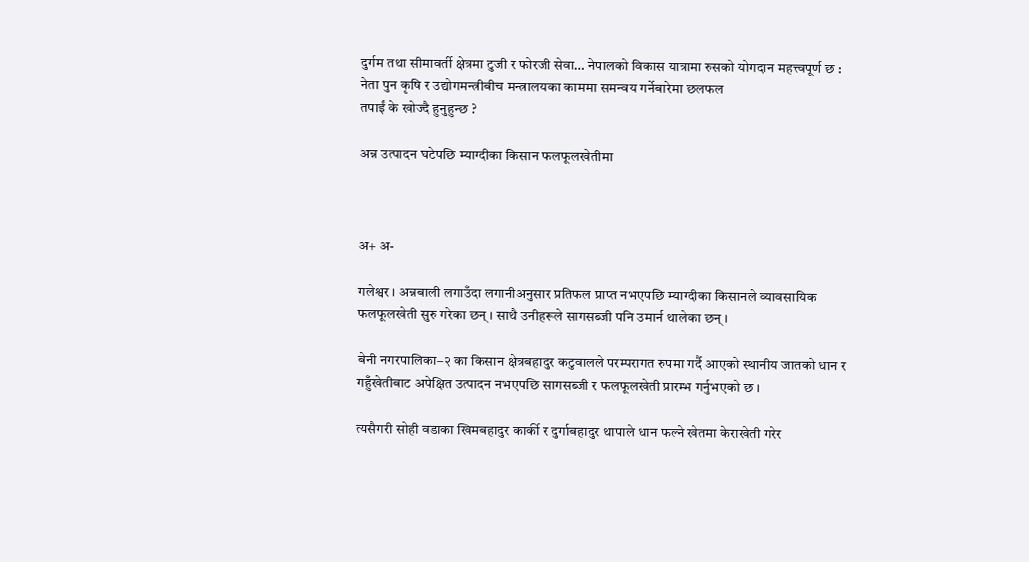दुर्गम तथा सीमावर्ती क्षेत्रमा टुजी र फोरजी सेवा… नेपालको विकास यात्रामा रुसको योगदान महत्त्वपूर्ण छ : नेता पुन कृषि र उद्योगमन्त्रीबीच मन्त्रालयका काममा समन्वय गर्नेबारेमा छलफल
तपाईं के खोज्दै हुनुहुन्छ ?

अन्न उत्पादन घटेपछि म्याग्दीका किसान फलफूलखेतीमा



अ+ अ-

गलेश्वर । अन्नबाली लगाउँदा लगानीअनुसार प्रतिफल प्राप्त नभएपछि म्याग्दीका किसानले व्यावसायिक फलफूलखेती सुरु गरेका छन् । साथै उनीहरूले सागसब्जी पनि उमार्न थालेका छन् ।

बेनी नगरपालिका–२ का किसान क्षेत्रबहादुर कटुवालले परम्परागत रुपमा गर्दै आएको स्थानीय जातको धान र गहुँखेतीबाट अपेक्षित उत्पादन नभएपछि सागसब्जी र फलफूलखेती प्रारम्भ गर्नुभएको छ ।

त्यसैगरी सोही वडाका खिमबहादुर कार्की र दुर्गाबहादुर थापाले धान फल्ने खेतमा केराखेती गरेर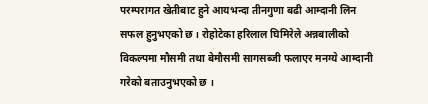परम्परागत खेतीबाट हुने आयभन्दा तीनगुणा बढी आम्दानी लिन सफल हुनुभएको छ । रोहोटेका हरिलाल घिमिरेले अन्नबालीको विकल्पमा मौसमी तथा बेमौसमी सागसब्जी फलाएर मनग्ये आम्दानी गरेको बताउनुभएको छ ।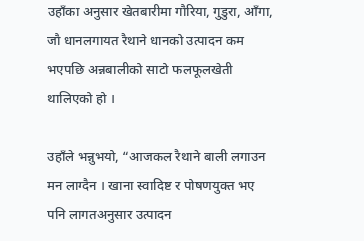उहाँका अनुसार खेतबारीमा गौरिया, गुडुरा, आँगा, जौ धानलगायत रैथाने धानको उत्पादन कम भएपछि अन्नबालीको साटो फलफूलखेती थालिएको हो ।

उहाँले भन्नुभयो, “आजकल रैथाने बाली लगाउन मन लाग्दैन । खाना स्वादिष्ट र पोषणयुक्त भए पनि लागतअनुसार उत्पादन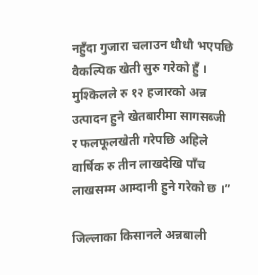नहुँदा गुजारा चलाउन धौधौ भएपछि वैकल्पिक खेती सुरु गरेको हुँ । मुश्किलले रु १२ हजारको अन्न उत्पादन हुने खेतबारीमा सागसब्जी र फलफूलखेती गरेपछि अहिले वार्षिक रु तीन लाखदेखि पाँच लाखसम्म आम्दानी हुने गरेको छ ।”

जिल्लाका किसानले अन्नबाली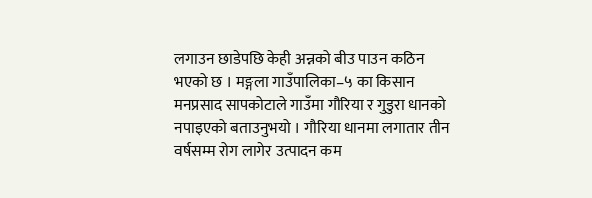लगाउन छाडेपछि केही अन्नको बीउ पाउन कठिन भएको छ । मङ्गला गाउँपालिका–५ का किसान मनप्रसाद सापकोटाले गाउँमा गौरिया र गुडुरा धानको नपाइएको बताउनुभयो । गौरिया धानमा लगातार तीन वर्षसम्म रोग लागेर उत्पादन कम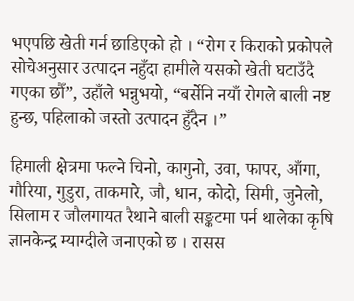भएपछि खेती गर्न छाडिएको हो । “रोग र किराको प्रकोपले सोचेअनुसार उत्पादन नहुँदा हामीले यसको खेती घटाउँदै गएका छौँ”, उहाँले भन्नुभयो, “बर्सेनि नयाँ रोगले बाली नष्ट हुन्छ, पहिलाको जस्तो उत्पादन हुँदैन ।”

हिमाली क्षेत्रमा फल्ने चिनो, कागुनो, उवा, फापर, आँगा, गौरिया, गुडुरा, ताकमारे, जौ, धान, कोदो, सिमी, जुनेलो, सिलाम र जौलगायत रैथाने बाली सङ्कटमा पर्न थालेका कृषि ज्ञानकेन्द्र म्याग्दीले जनाएको छ । रासस